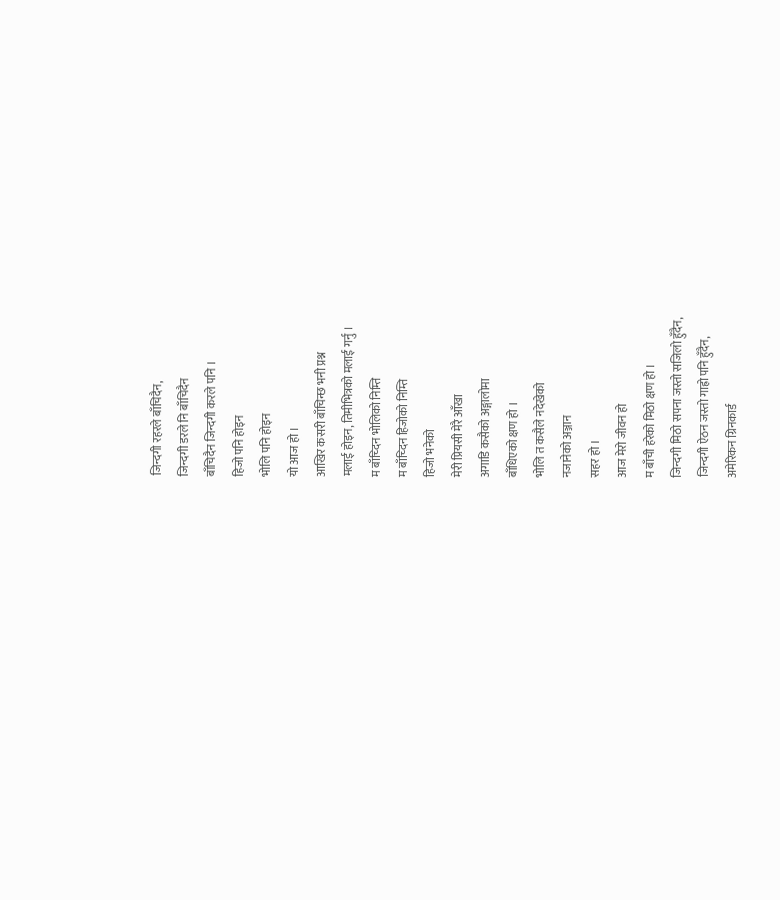जिन्दगी रहरले बाँचिदैन,
जिन्दगी डरले नि बाँचिदैन
बाँचिदैन जिन्दगी करले पनि ।
हिजो पनि होइन
भोलि पनि होइन
यो आज हो ।
आखिर कसरी बाँचिन्छ भनी प्रश्न
मलाई होइन, तिमीभित्रको मलाई गर्नु ।
म बाँच्दिन भोलिको निम्ति
म बाँच्दिन हिजोको निम्ति
हिजो भनेको
मेरी प्रियसी मेरै आँखा
अगाडि कसैको अङ्गालोमा
बाँधिएको क्षण हो ।
भोलि त कसैले नदेखेको
नजानेको अञ्जान
सहर हो ।
आज मेरो जीवन हो
म बाँची हरेको मिठो क्षण हो ।
जिन्दगी मिठो सपना जस्तो सजिलो हुँदैन,
जिन्दगी ऐठन जस्तो गाह्रो पनि हुँदैन,
अमेरिकन ग्रिनकार्ड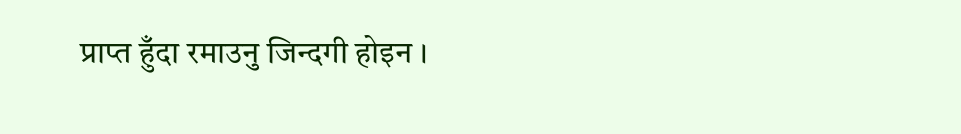प्राप्त हुँदा रमाउनु जिन्दगी होइन ।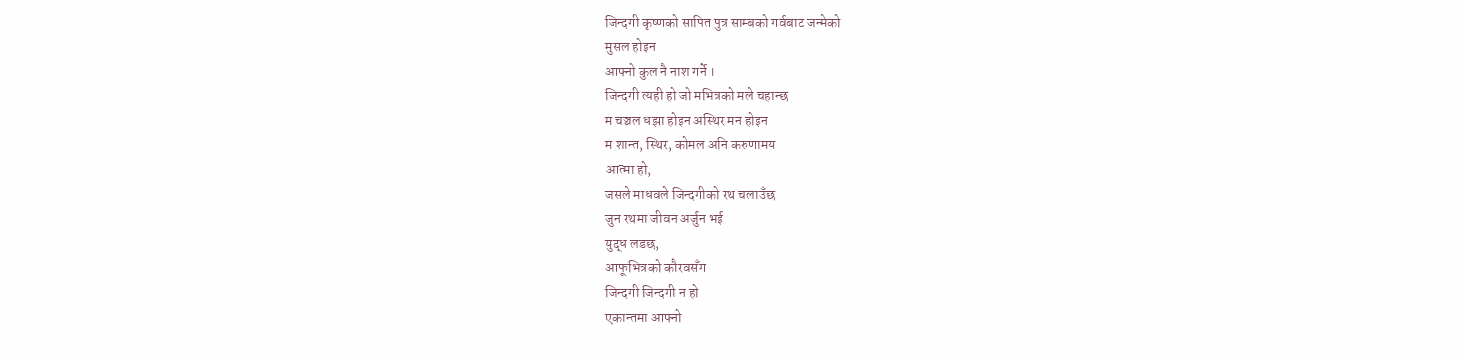जिन्दगी कृष्णको सापित पुत्र साम्बको गर्वबाट जन्मेको
मुसल होइन
आफ्नो कुल नै नाश गर्ने ।
जिन्दगी त्यही हो जो मभित्रको मले चहान्छ
म चञ्चल धझा होइन अस्थिर मन होइन
म शान्त, स्थिर, कोमल अनि करुणामय
आत्मा हो,
जसले माधवले जिन्दगीको रथ चलाउँछ
जुन रथमा जीवन अर्जुन भई
युद्ध लडछ,
आफूभित्रको कौरवसँग
जिन्दगी जिन्दगी न हो
एकान्तमा आफ्नो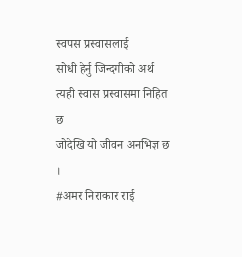स्वपस प्रस्वासलाई
सोधी हेर्नु जिन्दगीको अर्थ
त्यही स्वास प्रस्वासमा निहित छ
जोदेखि यो जीवन अनभिज्ञ छ ।
#अमर निराकार राई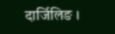दार्जिलिङ ।